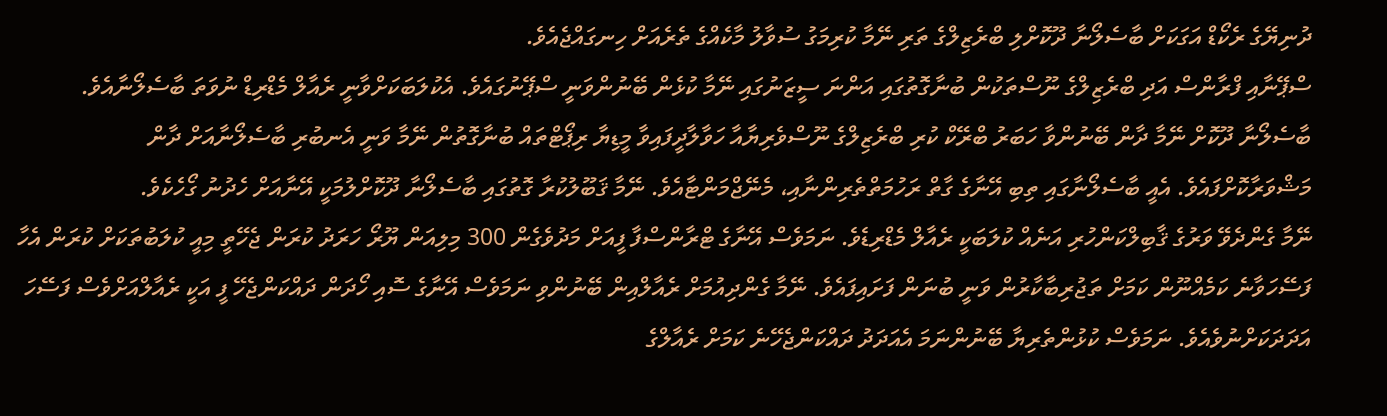ދުނިޔޭގެ ރެކޯޑް އަގަކަށް ބާސެލޯނާ ދޫކޮށްލި ބްރެޒިލްގެ ތަރި ނޭމާ ކުރިމަގު ސުވާލު މާކެއްގެ ތެރެއަށް ހިނގައްޖެއެވެ.
ސްޕޭނާއި ފްރާންސް އަދި ބްރެޒިލްގެ ނޫސްތަކުން ބުނާގޮތުގައި އަންނަ ސީޒަނުގައި ނޭމާ ކުޅެން ބޭނުންވަނީ ސްޕޭނުގައެވެ. އެކުލަބަކަށްވާނީ ރެއާލް މެޑްރިޑް ނުވަތަ ބާސެލޯނާއެވެ.
ބާސެލޯނާ ދޫކޮށް ނޭމާ ދާން ބޭނުންވާ ހަބަރު ބްރޭކް ކުރި ބްރެޒިލްގެ ނޫސްވެރިޔާއާ ހަވާލާދީފައިވާ މީޑިޔާ ރިޕޯޓްތައް ބުނާގޮތުން ނޭމާ ވަނީ އެނބުރި ބާސެލޯނާއަށް ދާން މަޝްވަރާކޮށްފައެވެ. އެއީ ބާސެލޯނާގައި ތިބި އޭނާގެ ގާތް ރަހުމަތްތެރިންނާއި، މެނޭޖްމަންޓާއެވެ. ނޭމާ ޤަބޫލުކުރާ ގޮތުގައި ބާސެލޯނާ ދޫކޮށްލުމަކީ އޭނާއަށް ހެދުނު ގޯހެކެވެ.
ނޭމާ ގެންދެވޭ ވަރުގެ ޤާބިލްކަންހުރި އަނެއް ކުލަބަކީ ރެއާލް މެޑްރިޑެވެ. ނަމަވެސް އޭނާގެ ޓްރާންސްފާ ފީއަށް މަދުވެގެން 300 މިލިއަން ޔޫރޯ ހަރަދު ކުރަން ޖެހޭތީ މިއީ ކުލަބުތަކަށް ކުރަން އެހާ ފަސޭހަވާނެ ކަމެއްނޫން ކަމަށް ތަޖުރިބާކާރުން ވަނީ ބުނަން ފަށައިފައެވެ. ނޭމާ ގެންދިއުމަށް ރެއާލްއިން ބޭނުންވި ނަމަވެސް އޭނާގެ ސޮއި ހޯދަން ދައްކަންޖެހޭ ފީ އަކީ ރެއާލްއަށްވެސް ފަސޭހަ އަދަދަކަށްނުވެއެވެ. ނަމަވެސް ކުޅުންތެރިޔާ ބޭނުންނަމަ އެއަދަދު ދައްކަންޖެހޭނެ ކަމަށް ރެއާލްގެ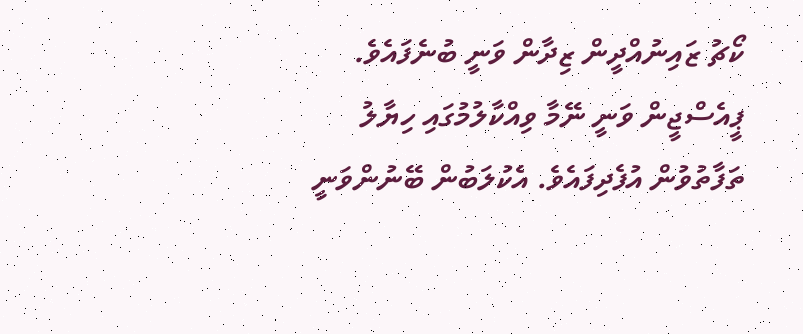ކޯޗު ޒައިނުއްދީން ޒިދާން ވަނީ ބުނެފައެވެ.
ޕީއެސްޖީން ވަނީ ނޭމާ ވިއްކާލުމުގައި ހިޔާލު ތަފާތުވުން އުފެދިފައެވެ. އެކުލަބުން ބޭނުންވަނީ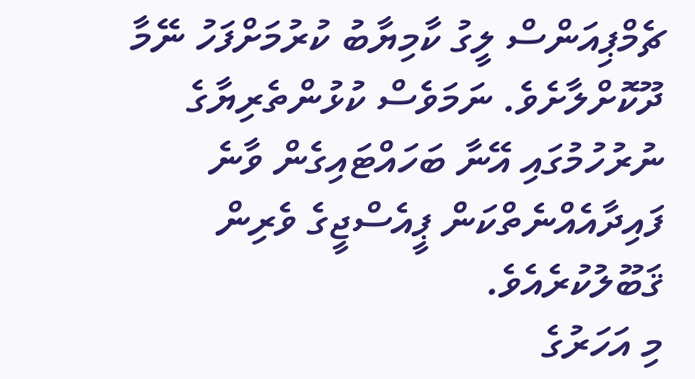ޗެމްޕިއަންސް ލީގު ކާމިޔާބު ކުރުމަށްފަހު ނޭމާ ދޫކޮށްލާށެވެ. ނަމަވެސް ކުޅުންތެރިޔާގެ ނުރުހުމުގައި އޭނާ ބަހައްޓައިގެން ވާނެ ފައިދާއެއްނެތްކަން ޕީއެސްޖީގެ ވެރިން ޤަބޫލުކުރެއެވެ.
މި އަހަރުގެ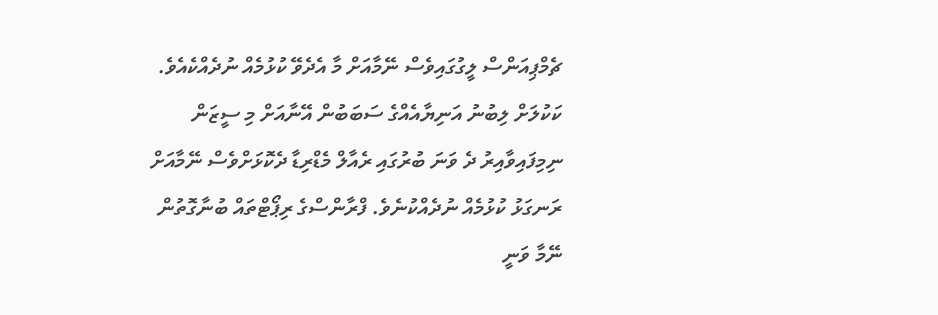ޗެމްޕިއަންސް ލީގުގައިވެސް ނޭމާއަށް މާ އެދެވޭ ކުޅުމެއް ނުދެއްކެއެވެ. ކަކުލަށް ލިބުނު އަނިޔާއެއްގެ ސަބަބުން އޭނާއަށް މި ސީޒަން ނިމިފައިވާއިރު ދެ ވަނަ ބުރުގައި ރެއާލް މެޑްރިޑާ ދެކޮޅަށްވެސް ނޭމާއަށް ރަނގަޅު ކުޅުމެއް ނުދެއްކުނެވެ. ފްރާންސްގެ ރިޕޯޓްތައް ބުނާގޮތުން ނޭމާ ވަނީ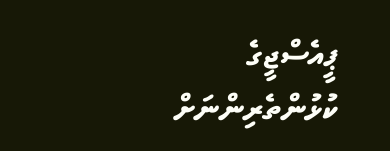ޕީއެސްޖީގެ ކުޅުންތެރިންނަށް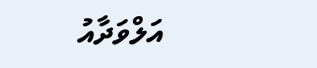އަލްވަދާއު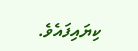ކިޔައިފައެވެ.